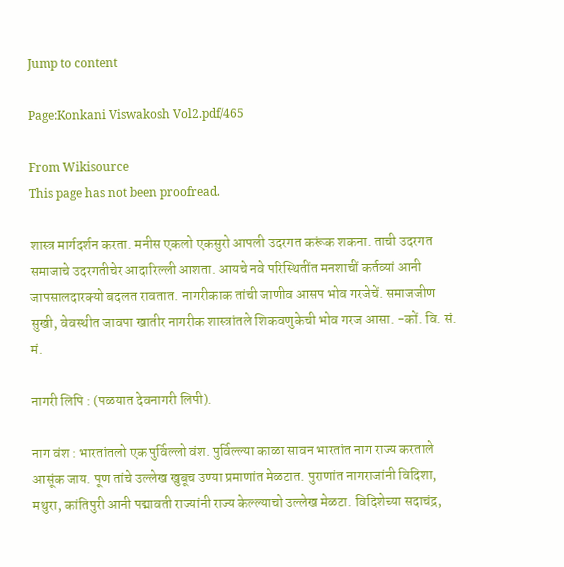Jump to content

Page:Konkani Viswakosh Vol2.pdf/465

From Wikisource
This page has not been proofread.

शास्त्र मार्गदर्शन करता. मनीस एकलो एकसुरो आपली उदरगत करूंक शकना. ताची उदरगत समाजाचे उदरगतीचेर आदारिल्ली आशता. आयचे नवे परिस्थितींत मनशाचीं कर्तव्यां आनी जापसालदारक्यो बदलत रावतात. नागरीकाक तांची जाणीव आसप भोव गरजेचें. समाजजीण सुखी, वेवस्थीत जावपा खातीर नागरीक शास्त्रांतले शिकवणुकेची भोव गरज आसा. -कों. वि. सं. मं.

नागरी लिपि : (पळयात देवनागरी लिपी).

नाग वंश : भारतांतलो एक पुर्विल्लो वंश. पुर्विल्ल्या काळा सावन भारतांत नाग राज्य करताले आसूंक जाय. पूण तांचे उल्लेख खुबूच उण्या प्रमाणांत मेळटात. पुराणांत नागराजांनी विदिशा, मथुरा, कांतिपुरी आनी पद्मावती राज्यांनी राज्य केल्ल्याचो उल्लेख मेळटा. विदिशेच्या सदाचंद्र,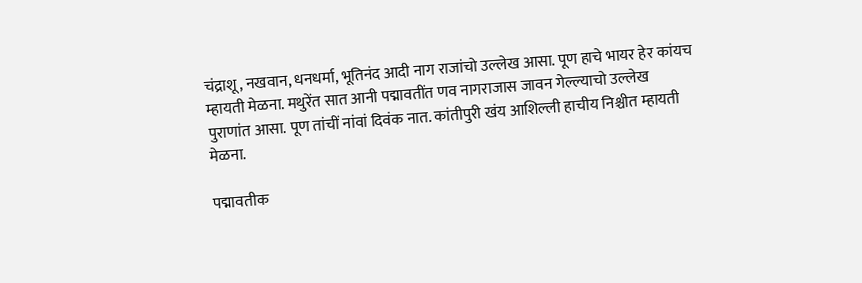चंद्राशू, नखवान, धनधर्मा, भूतिनंद आदी नाग राजांचो उल्लेख आसा. पूण हाचे भायर हेर कांयच म्हायती मेळना. मथुरेंत सात आनी पद्मावतींत णव नागराजास जावन गेल्ल्याचो उल्लेख पुराणांत आसा. पूण तांचीं नांवां दिवंक नात. कांतीपुरी खंय आशिल्ली हाचीय निश्चीत म्हायती मेळना.

पद्मावतीक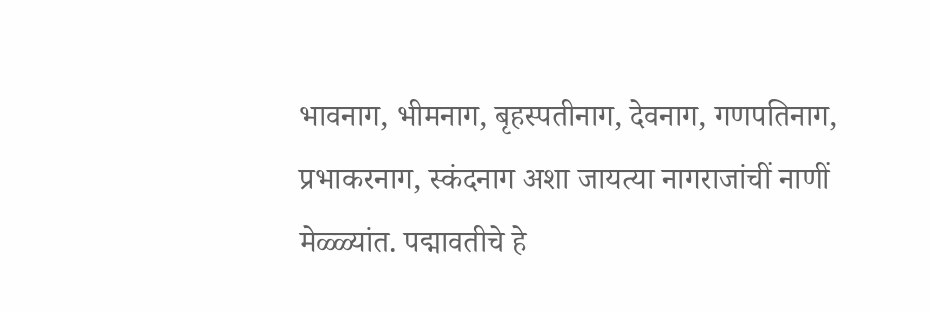भावनाग, भीमनाग, बृहस्पतीनाग, देवनाग, गणपतिनाग, प्रभाकरनाग, स्कंदनाग अशा जायत्या नागराजांचीं नाणीं मेळ्ळ्यांत. पद्मावतीचे हे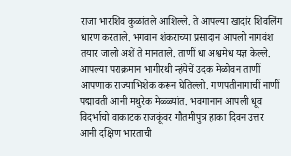राजा भारशिव कुळांतले आशिल्ले. ते आपल्या खादांर शिवलिंग धारण करताले. भगवान शंकराच्या प्रसादान आपलो नागवंश तयार जालो अशें ते मानताले. ताणीं धा अश्वमेध यज्ञ केल्ले. आपल्या पराक्रमान भागीरथी न्हंयेचें उदक मेळोवन ताणीं आपणाक राज्याभिशेक करून घेतिल्लो. गणपतीनागाचीं नाणीं पद्मावती आनी मथुरेक मेळ्ळ्यांत. भवगानान आपली धूव विदर्भाचो वाकाटक राजकूंवर गौतमीपुत्र हाका दिवन उत्तर आनी दक्षिण भारताची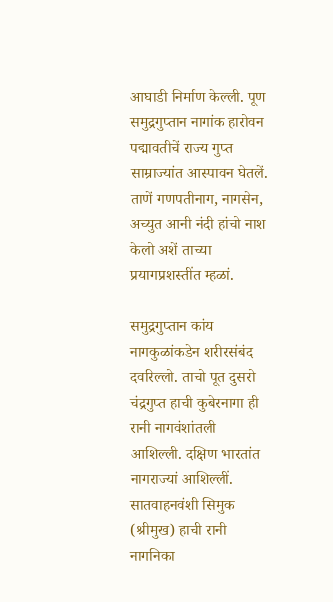आघाडी निर्माण केल्ली. पूण समुद्रगुप्तान नागांक हारोवन पद्मावतीचें राज्य गुप्त साम्राज्यांत आस्पावन घेतलें. ताणें गणपतीनाग, नागसेन, अच्युत आनी नंदी हांचो नाश केलो अशें ताच्या प्रयागप्रशस्तींत म्हळां.

समुद्रगुप्तान कांय नागकुळांकडेन शरीरसंबंद दवरिल्लो. ताचो पूत दुसरो चंद्रगुप्त हाची कुबेरनागा ही रानी नागवंशांतली आशिल्ली. दक्षिण भारतांत नागराज्यां आशिल्लीं. सातवाहनवंशी सिमुक (श्रीमुख) हाची रानी नागनिका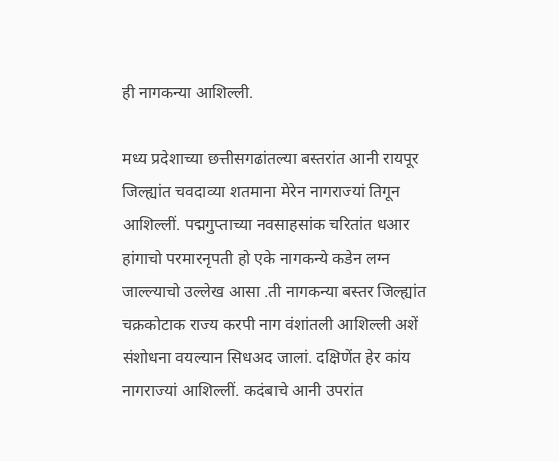ही नागकन्या आशिल्ली.

मध्य प्रदेशाच्या छत्तीसगढांतल्या बस्तरांत आनी रायपूर जिल्ह्यांत चवदाव्या शतमाना मेरेन नागराज्यां तिगून आशिल्लीं. पद्मगुप्ताच्या नवसाहसांक चरितांत धआर हांगाचो परमारनृपती हो एके नागकन्ये कडेन लग्न जाल्ल्याचो उल्लेख आसा .ती नागकन्या बस्तर जिल्ह्यांत चक्रकोटाक राज्य करपी नाग वंशांतली आशिल्ली अशें संशोधना वयल्यान सिधअद जालां. दक्षिणेंत हेर कांय नागराज्यां आशिल्लीं. कदंबाचे आनी उपरांत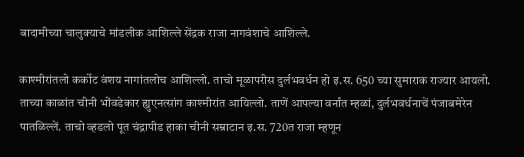बादामीच्या चालुक्याचे मांडलीक आशिल्ले सेंद्रक राजा नागवंशाचे आशिल्ले.

काश्मीरांतलो कर्कोट वंशय नागांतलोच आशिल्लो. ताचो मूळापरीस दुर्लभवर्धन हो इ.स. 650 च्या सुमाराक राज्यार आयलो. ताच्या काळांत चीनी भोंवडेकार ह्युएनत्सांग काश्मीरांत आयिल्लो. ताणें आपल्या वर्नांत म्हळां, दुर्लभवर्धनाचें पंजाबमेरेन पातळिल्लें. ताचो व्हडलो पूत चंद्रापीड हाका चीनी सम्राटान इ.स. 720त राजा म्हणून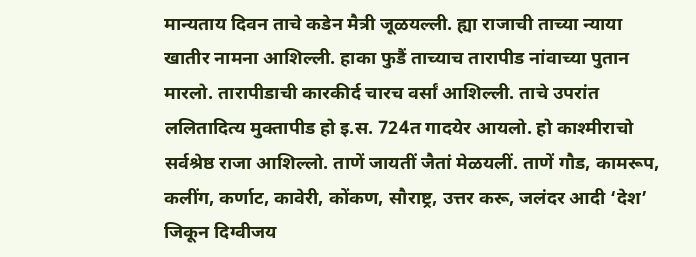मान्यताय दिवन ताचे कडेन मैत्री जूळयल्ली. ह्या राजाची ताच्या न्याया खातीर नामना आशिल्ली. हाका फुडैं ताच्याच तारापीड नांवाच्या पुतान मारलो. तारापीडाची कारकीर्द चारच वर्सां आशिल्ली. ताचे उपरांत ललितादित्य मुक्तापीड हो इ.स. 724त गादयेर आयलो. हो काश्मीराचो सर्वश्रेष्ठ राजा आशिल्लो. ताणें जायतीं जैतां मेळयलीं. ताणें गौड, कामरूप, कलींग, कर्णाट, कावेरी, कोंकण, सौराष्ट्र, उत्तर करू, जलंदर आदी ‘देश’ जिकून दिग्वीजय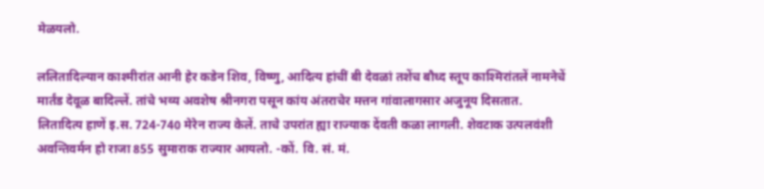मेळयलो.

ललितादिल्यान काश्मीरांत आनी हेर कडेन शिव, विष्णु, आदित्य हांचीं बी देवळां तशेंच बौध्द स्तूप काश्मिरांतलें नामनेचें मार्तंड देवूळ बादिल्लें. तांचे भव्य अवशेष श्रीनगरा पसून कांय अंतराचेर मत्तन गांवालागसार अजुनूय दिसतात. लितादित्य हाणें इ.स. 724-740 मेरेन राज्य केलें. ताचे उपरांत ह्या राज्याक देंवती कळा लागली. शेवटाक उत्पलवंशी अवन्तिवर्मन हो राजा 855 सुमाराक राज्यार आयलो. -कों. वि. सं. मं.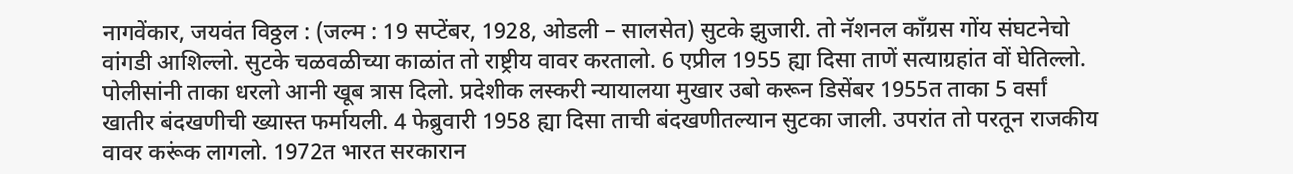नागवेंकार, जयवंत विठ्ठल : (जल्म : 19 सप्टेंबर, 1928, ओडली – सालसेत) सुटके झुजारी. तो नॅशनल कॉंग्रस गोंय संघटनेचो वांगडी आशिल्लो. सुटके चळवळीच्या काळांत तो राष्ट्रीय वावर करतालो. 6 एप्रील 1955 ह्या दिसा ताणें सत्याग्रहांत वों घेतिल्लो. पोलीसांनी ताका धरलो आनी खूब त्रास दिलो. प्रदेशीक लस्करी न्यायालया मुखार उबो करून डिसेंबर 1955त ताका 5 वर्सां खातीर बंदखणीची ख्यास्त फर्मायली. 4 फेब्रुवारी 1958 ह्या दिसा ताची बंदखणीतल्यान सुटका जाली. उपरांत तो परतून राजकीय वावर करूंक लागलो. 1972त भारत सरकारान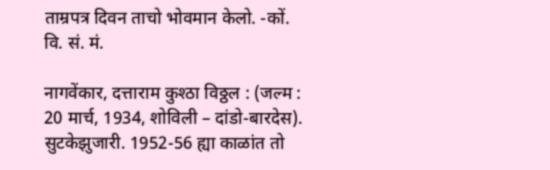ताम्रपत्र दिवन ताचो भोवमान केलो. -कों. वि. सं. मं.

नागवेंकार, दत्ताराम कुश्ठा विठ्ठल : (जल्म : 20 मार्च, 1934, शोविली – दांडो-बारदेस). सुटकेझुजारी. 1952-56 ह्या काळांत तो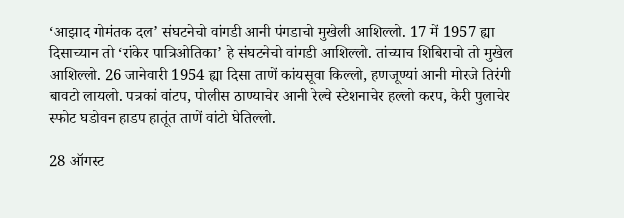‘आझाद गोमंतक दल’ संघटनेचो वांगडी आनी पंगडाचो मुखेली आशिल्लो. 17 में 1957 ह्या दिसाच्यान तो ‘रांकेर पात्रिओतिका’ हे संघटनेचो वांगडी आशिल्लो. तांच्याच शिबिराचो तो मुखेल आशिल्लो. 26 जानेवारी 1954 ह्या दिसा ताणें कांयसूवा किल्लो, हणजूण्यां आनी मोरजे तिरंगी बावटो लायलो. पत्रकां वांटप, पोलीस ठाण्याचेर आनी रेल्वे स्टेशनाचेर हल्लो करप, केरी पुलाचेर स्फोट घडोवन हाडप हातूंत ताणें वांटो घेतिल्लो.

28 ऑगस्ट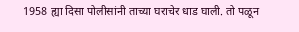1958 ह्या दिसा पोलीसांनी ताच्या घराचेर धाड घाली. तो पळून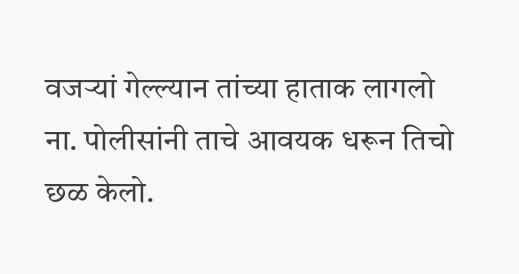वजऱ्यां गेल्ल्यान तांच्या हाताक लागलो ना. पोलीसांनी ताचे आवयक धरून तिचो छळ केलो.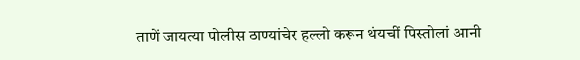ताणें जायत्या पोलीस ठाण्यांचेर हल्लो करून थंयचीं पिस्तोलां आनी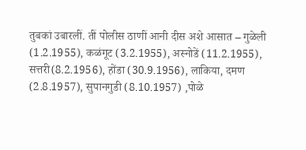तुबकां उबारलीं. तीं पोलीस ठाणीं आनी दीस अशे आसात – गुळेली (1.2.1955), कळंगूट (3.2.1955), अस्नोडें (11.2.1955), सत्तरी(8.2.1956), होंडा (30.9.1956), लाकिया, दमण (2.8.1957), सुपानगुडी (8.10.1957) ,पोळे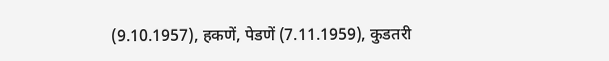(9.10.1957), हकणें, पेडणें (7.11.1959), कुडतरी